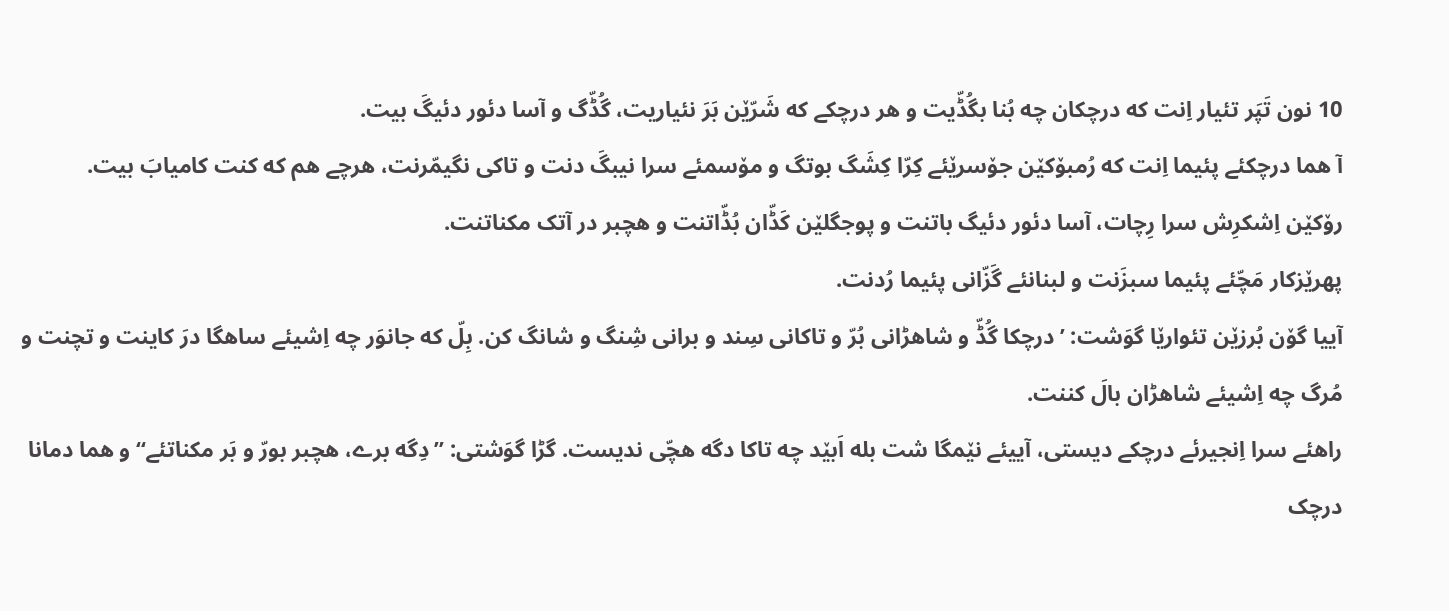10 نون تَپَر تئیار اِنت که درچکان چه بُنا بگُڈّیت و هر درچکے که شَرّێن بَرَ نئیاریت، گُڈّگ و آسا دئور دئیگَ بیت.
آ هما درچکئے پئیما اِنت که رُمبۆکێن جۆسرێئے کِرّا کِشَگ بوتگ و مۆسمئے سرا نیبگَ دنت و تاکی نگیمّرنت، هرچے هم که کنت کامیابَ بیت.
رۆکێن اِشکرِش سرا رِچات، آسا دئور دئیگ باتنت و پوجگلێن کَڈّان بُڈّاتنت و هچبر در آتک مکناتنت.
پهرێزکار مَچّئے پئیما سبزَنت و لبنانئے گَزّانی پئیما رُدنت.
آییا گۆن بُرزێن تئوارێا گوَشت: ’درچکا گُڈّ و شاهڑانی بُرّ و تاکانی سِند و برانی شِنگ و شانگ کن. بِلّ که جانوَر چه اِشیئے ساهگا درَ کاینت و تچنت و مُرگ چه اِشیئے شاهڑان بالَ کننت.
راهئے سرا اِنجیرئے درچکے دیستی، آییئے نێمگا شت بله اَبێد چه تاکا دگه هچّی ندیست. گڑا گوَشتی: ”دِگه برے، هچبر بورّ و بَر مکناتئے“ و هما دمانا درچک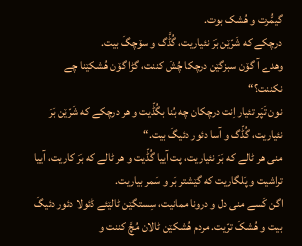گیمُّرت و هُشک بوت.
درچکے که شَرّێن بَرَ نئیاریت، گُڈَّگ و سۆچگَ بیت.
وهدے آ گۆن سبزگێن درچکا چُشَ کننت، گڑا گۆن هُشکێنا چے نکننت؟“
نون تَپَر تئیار اِنت درچکان چه بُنا بگُڈّیت و هر درچکے که شَرّێن بَرَ نئیاریت، گُڈّگ و آسا دئور دئیگَ بیت.“
منی هر ٹالے که بَرَ نئیاریت، پت آییا گُڈّیت و هر ٹالے که بَرَ کاریت، آییا تراشیت و پَلگاریت که گێشتر بَر و سَمر بیاریت.
اگن کَسے منی دل و درونا ممانیت، سِستگێن ٹالێئے ڈئولا دئور دئیگَ بیت و هُشکَ ترّیت. مردم هُشکێن ٹالان مُچَّ کننت و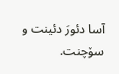آسا دئورَ دئینت و سۆچنت.